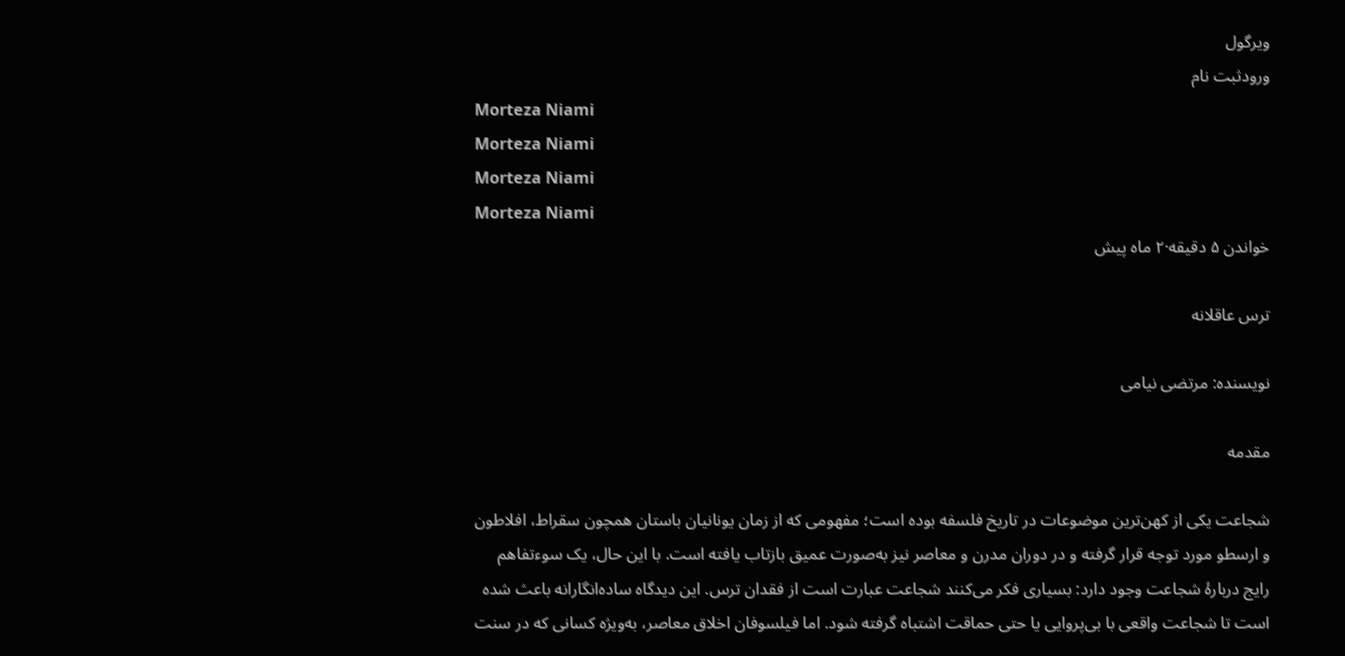ویرگول
ورودثبت نام
Morteza Niami
Morteza Niami
Morteza Niami
Morteza Niami
خواندن ۵ دقیقه·۲ ماه پیش

ترس عاقلانه

نویسنده: مرتضی نیامی

مقدمه

شجاعت یکی از کهن‌ترین موضوعات در تاریخ فلسفه بوده است؛ مفهومی که از زمان یونانیان باستان همچون سقراط، افلاطون و ارسطو مورد توجه قرار گرفته و در دوران مدرن و معاصر نیز به‌صورت عمیق بازتاب یافته است. با این حال، یک سوءتفاهم رایج دربارهٔ شجاعت وجود دارد: بسیاری فکر می‌کنند شجاعت عبارت است از فقدان ترس. این دیدگاه ساده‌انگارانه باعث شده است تا شجاعت واقعی با بی‌پروایی یا حتی حماقت اشتباه گرفته شود. اما فیلسوفان اخلاق معاصر، به‌ویژه کسانی که در سنت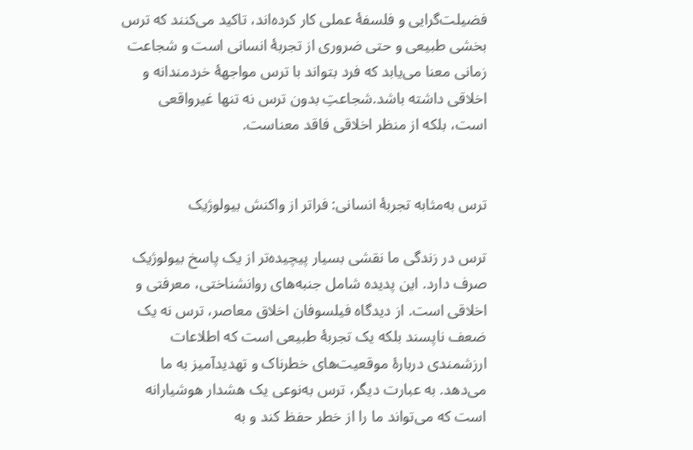فضیلت‌گرایی و فلسفهٔ عملی کار کرده‌اند، تاکید می‌کنند که ترس بخشی طبیعی و حتی ضروری از تجربهٔ انسانی است و شجاعت زمانی معنا می‌یابد که فرد بتواند با ترس مواجههٔ خردمندانه و اخلاقی داشته باشد.شجاعتِ بدون ترس نه تنها غیرواقعی است، بلکه از منظر اخلاقی فاقد معناست.


ترس به‌مثابه تجربهٔ انسانی: فراتر از واکنش بیولوژیک

ترس در زندگی ما نقشی بسیار پیچیده‌تر از یک پاسخ بیولوژیک صرف دارد. این پدیده شامل جنبه‌های روانشناختی، معرفتی و اخلاقی است. از دیدگاه فیلسوفان اخلاق معاصر، ترس نه یک ضعف ناپسند بلکه یک تجربهٔ طبیعی است که اطلاعات ارزشمندی دربارهٔ موقعیت‌های خطرناک و تهدیدآمیز به ما می‌دهد. به عبارت دیگر، ترس به‌نوعی یک هشدار هوشیارانه است که می‌تواند ما را از خطر حفظ کند و به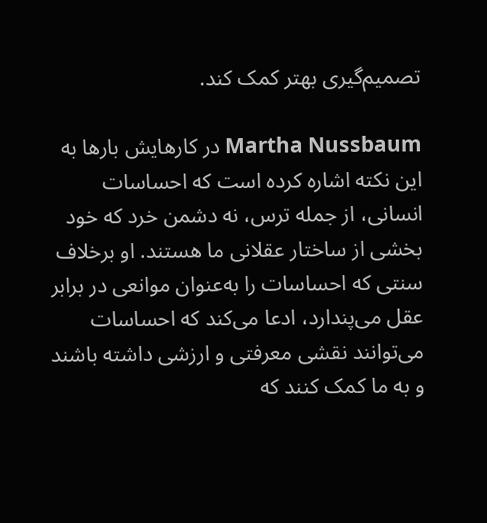تصمیم‌گیری بهتر کمک کند.

Martha Nussbaum در کارهایش بارها به این نکته اشاره کرده است که احساسات انسانی، از جمله ترس، نه دشمن خرد که خود بخشی از ساختار عقلانی ما هستند. او برخلاف سنتی که احساسات را به‌عنوان موانعی در برابر عقل می‌پندارد، ادعا می‌کند که احساسات می‌توانند نقشی معرفتی و ارزشی داشته باشند و به ما کمک کنند که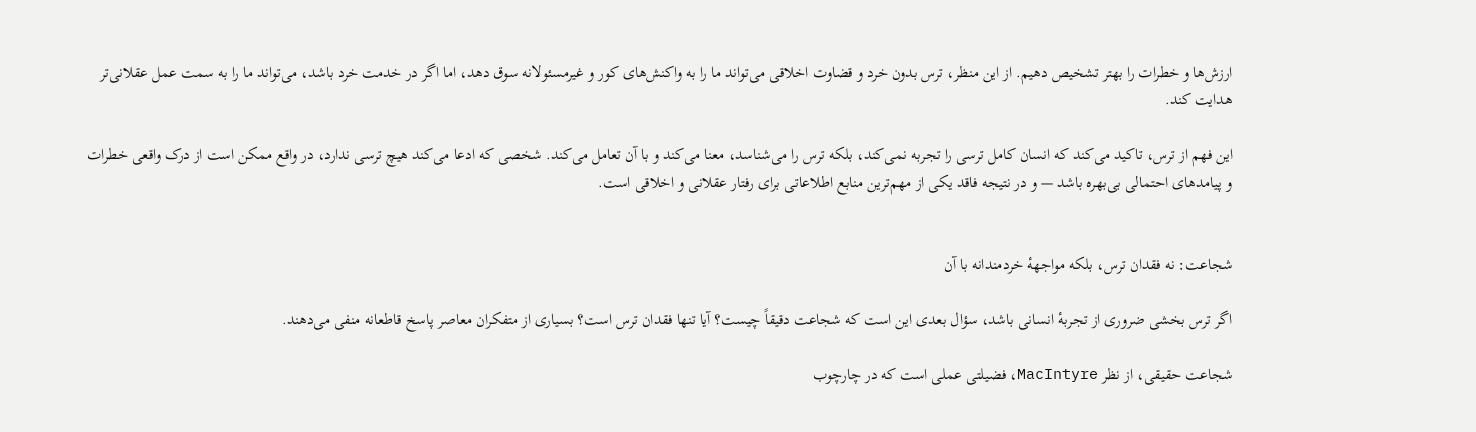ارزش‌ها و خطرات را بهتر تشخیص دهیم. از این منظر، ترس بدون خرد و قضاوت اخلاقی می‌تواند ما را به واکنش‌های کور و غیرمسئولانه سوق دهد، اما اگر در خدمت خرد باشد، می‌تواند ما را به سمت عمل عقلانی‌تر هدایت کند.

این فهم از ترس، تاکید می‌کند که انسان کامل ترسی را تجربه نمی‌کند، بلکه ترس را می‌شناسد، معنا می‌کند و با آن تعامل می‌کند. شخصی که ادعا می‌کند هیچ ترسی ندارد، در واقع ممکن است از درک واقعی خطرات و پیامدهای احتمالی بی‌بهره باشد — و در نتیجه فاقد یکی از مهم‌ترین منابع اطلاعاتی برای رفتار عقلانی و اخلاقی است.


شجاعت: نه فقدان ترس، بلکه مواجههٔ خردمندانه با آن

اگر ترس بخشی ضروری از تجربهٔ انسانی باشد، سؤال بعدی این است که شجاعت دقیقاً چیست؟ آیا تنها فقدان ترس است؟ بسیاری از متفکران معاصر پاسخ قاطعانه منفی می‌دهند.

شجاعت حقیقی، از نظر MacIntyre، فضیلتی عملی است که در چارچوب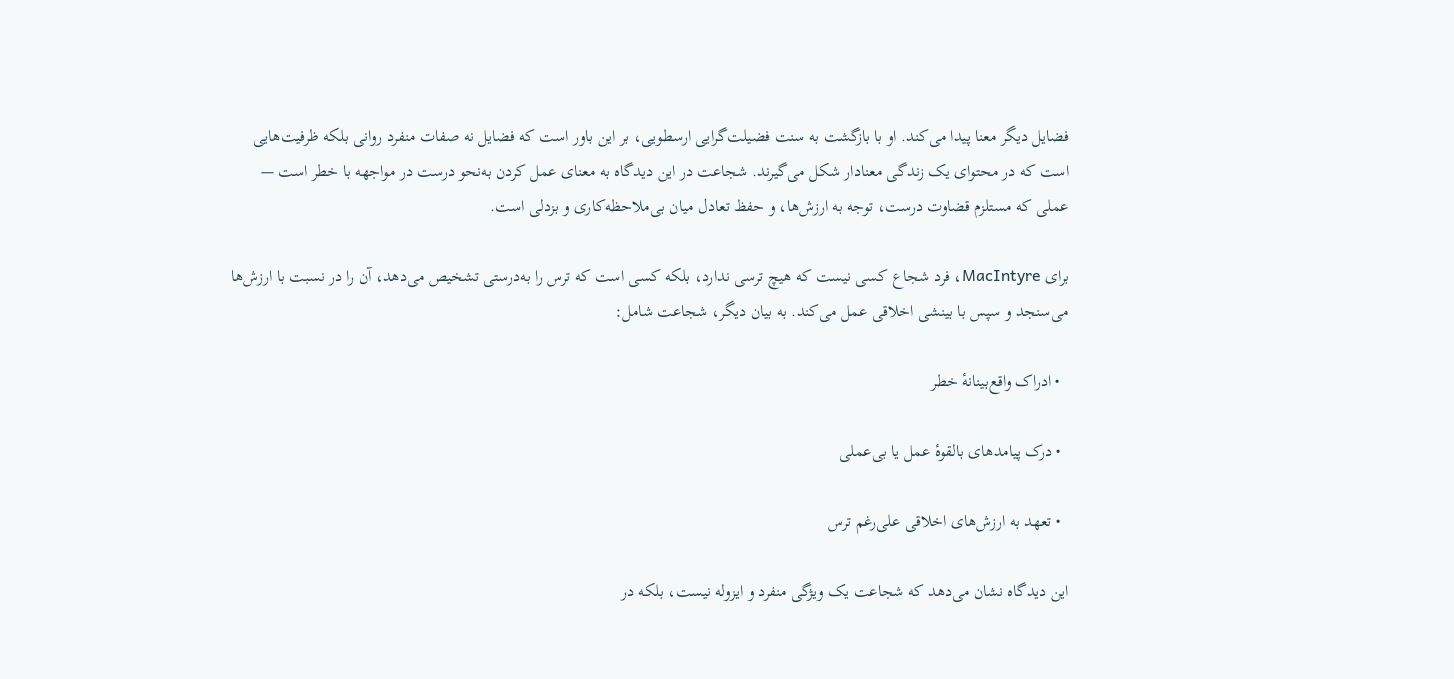فضایل دیگر معنا پیدا می‌کند. او با بازگشت به سنت فضیلت‌گرایی ارسطویی، بر این باور است که فضایل نه صفات منفرد روانی بلکه ظرفیت‌هایی است که در محتوای یک زندگی معنادار شکل می‌گیرند. شجاعت در این دیدگاه به معنای عمل کردن به‌نحو درست در مواجهه با خطر است — عملی که مستلزم قضاوت درست، توجه به ارزش‌ها، و حفظ تعادل میان بی‌ملاحظه‌کاری و بزدلی است.

برای MacIntyre، فرد شجاع کسی نیست که هیچ ترسی ندارد، بلکه کسی است که ترس را به‌درستی تشخیص می‌دهد، آن را در نسبت با ارزش‌ها می‌سنجد و سپس با بینشی اخلاقی عمل می‌کند. به بیان دیگر، شجاعت شامل:

  • ادراک واقع‌بینانهٔ خطر

  • درک پیامدهای بالقوهٔ عمل یا بی‌عملی

  • تعهد به ارزش‌های اخلاقی علی‌رغم ترس

این دیدگاه نشان می‌دهد که شجاعت یک ویژگی منفرد و ایزوله نیست، بلکه در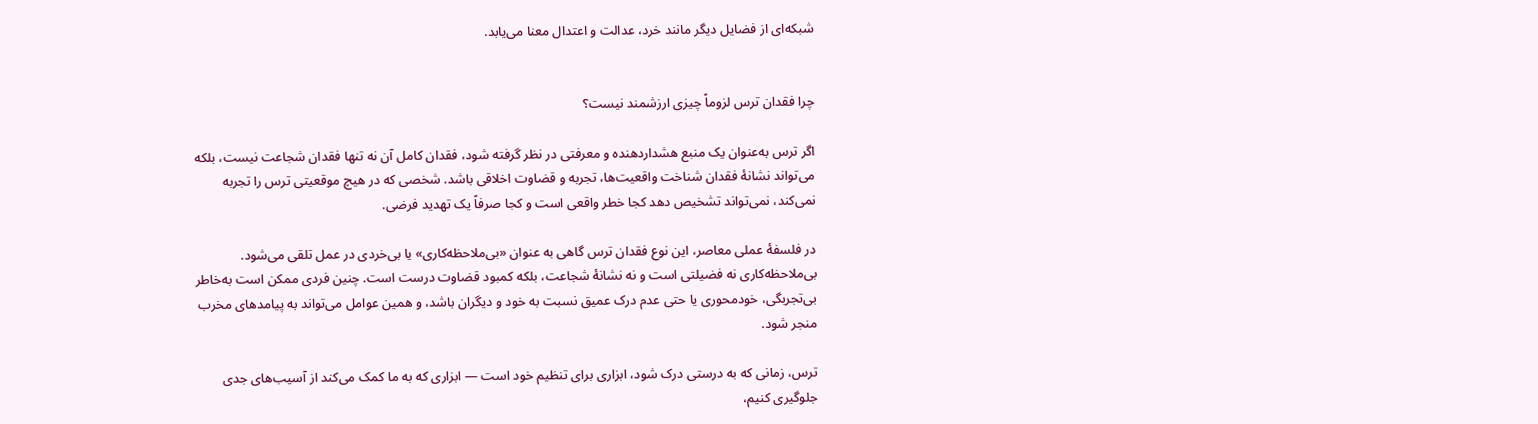شبکه‌ای از فضایل دیگر مانند خرد، عدالت و اعتدال معنا می‌یابد.


چرا فقدان ترس لزوماً چیزی ارزشمند نیست؟

اگر ترس به‌عنوان یک منبع هشداردهنده و معرفتی در نظر گرفته شود، فقدان کامل آن نه تنها فقدان شجاعت نیست، بلکه می‌تواند نشانهٔ فقدان شناخت واقعیت‌ها، تجربه و قضاوت اخلاقی باشد. شخصی که در هیچ موقعیتی ترس را تجربه نمی‌کند، نمی‌تواند تشخیص دهد کجا خطر واقعی است و کجا صرفاً یک تهدید فرضی.

در فلسفهٔ عملی معاصر، این نوع فقدان ترس گاهی به عنوان «بی‌ملاحظه‌کاری» یا بی‌خردی در عمل تلقی می‌شود. بی‌ملاحظه‌کاری نه فضیلتی است و نه نشانهٔ شجاعت، بلکه کمبود قضاوت درست است. چنین فردی ممکن است به‌خاطر بی‌تجربگی، خودمحوری یا حتی عدم درک عمیق نسبت به خود و دیگران باشد، و همین عوامل می‌تواند به پیامدهای مخرب منجر شود.

ترس، زمانی که به درستی درک شود، ابزاری برای تنظیم خود است — ابزاری که به ما کمک می‌کند از آسیب‌های جدی جلوگیری کنیم،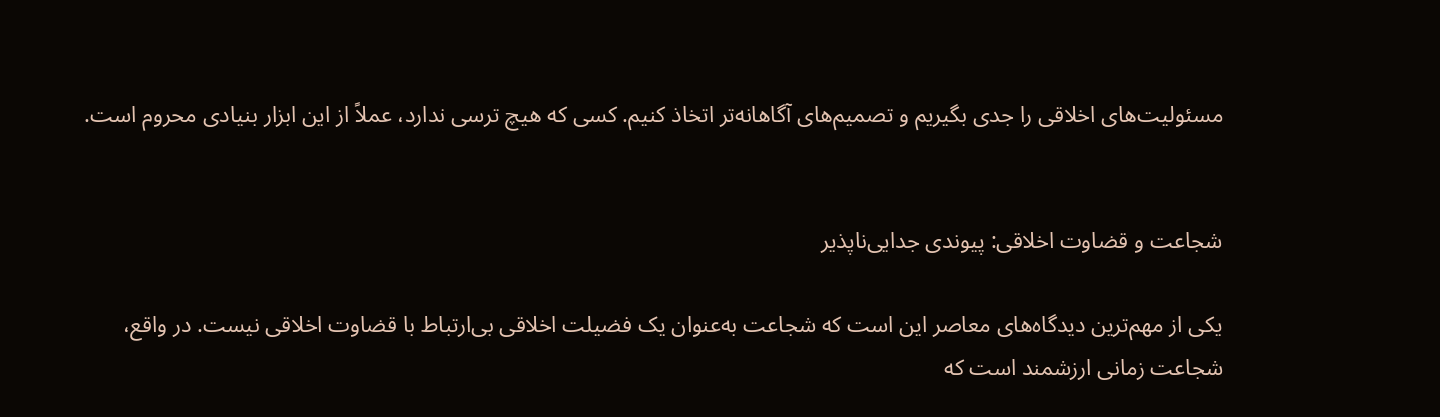مسئولیت‌های اخلاقی را جدی بگیریم و تصمیم‌های آگاهانه‌تر اتخاذ کنیم. کسی که هیچ ترسی ندارد، عملاً از این ابزار بنیادی محروم است.


شجاعت و قضاوت اخلاقی: پیوندی جدایی‌ناپذیر

یکی از مهم‌ترین دیدگاه‌های معاصر این است که شجاعت به‌عنوان یک فضیلت اخلاقی بی‌ارتباط با قضاوت اخلاقی نیست. در واقع، شجاعت زمانی ارزشمند است که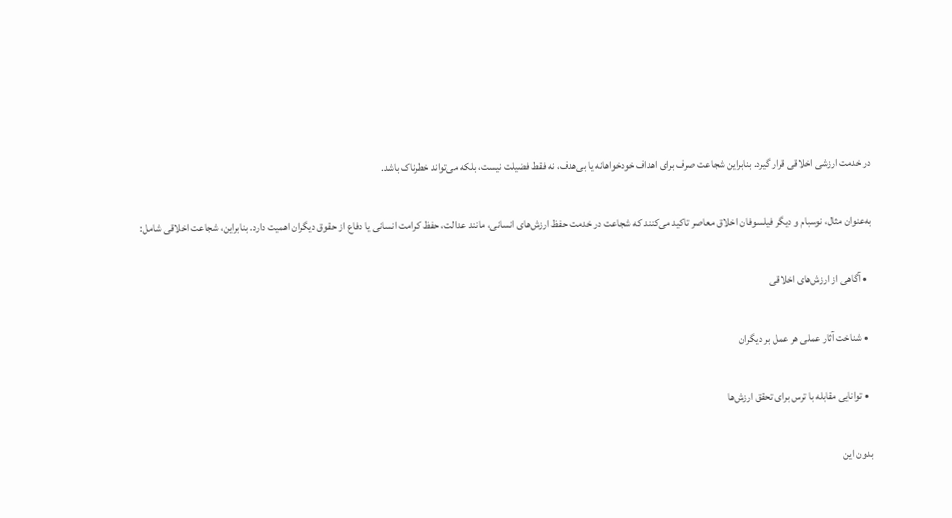در خدمت ارزشی اخلاقی قرار گیرد. بنابراین شجاعت صرف برای اهداف خودخواهانه یا بی‌هدف، نه فقط فضیلت نیست، بلکه می‌تواند خطرناک باشد.

به‌عنوان مثال، نوسبام و دیگر فیلسوفان اخلاق معاصر تاکید می‌کنند که شجاعت در خدمت حفظ ارزش‌های انسانی، مانند عدالت، حفظ کرامت انسانی یا دفاع از حقوق دیگران اهمیت دارد. بنابراین، شجاعت اخلاقی شامل:

  • آگاهی از ارزش‌های اخلاقی

  • شناخت آثار عملی هر عمل بر دیگران

  • توانایی مقابله با ترس برای تحقق ارزش‌ها

بدون این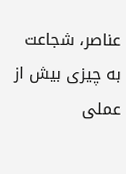عناصر، شجاعت به چیزی بیش از عملی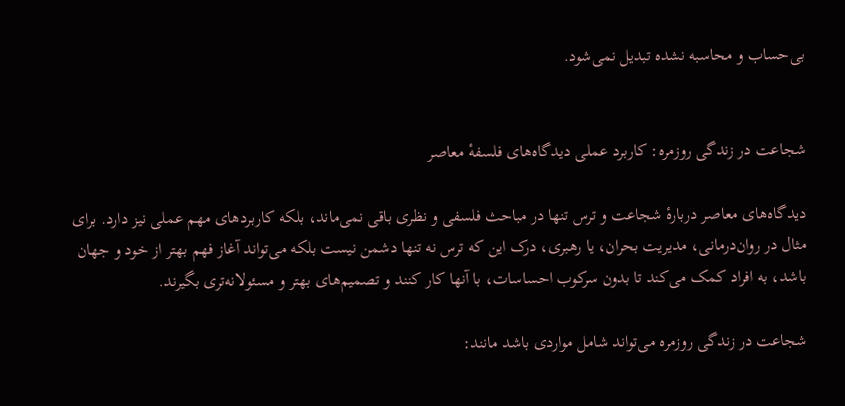بی‌حساب و محاسبه نشده تبدیل نمی‌شود.


شجاعت در زندگی روزمره: کاربرد عملی دیدگاه‌های فلسفهٔ معاصر

دیدگاه‌های معاصر دربارهٔ شجاعت و ترس تنها در مباحث فلسفی و نظری باقی نمی‌ماند، بلکه کاربردهای مهم عملی نیز دارد. برای مثال در روان‌درمانی، مدیریت بحران، یا رهبری، درک این که ترس نه تنها دشمن نیست بلکه می‌تواند آغاز فهم بهتر از خود و جهان باشد، به افراد کمک می‌کند تا بدون سرکوب احساسات، با آنها کار کنند و تصمیم‌های بهتر و مسئولانه‌تری بگیرند.

شجاعت در زندگی روزمره می‌تواند شامل مواردی باشد مانند: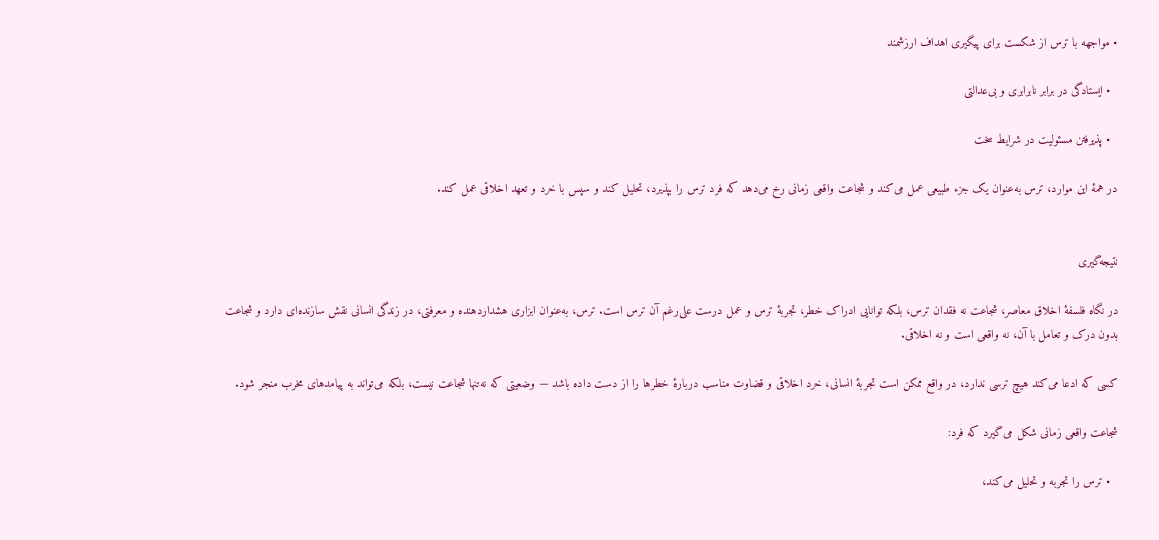• مواجهه با ترس از شکست برای پیگیری اهداف ارزشمند

  • ایستادگی در برابر نابرابری و بی‌عدالتی

  • پذیرفتن مسئولیت در شرایط سخت

در همهٔ این موارد، ترس به‌عنوان یک جزء طبیعی عمل می‌کند و شجاعت واقعی زمانی رخ می‌دهد که فرد ترس را بپذیرد، تحلیل کند و سپس با خرد و تعهد اخلاقی عمل کند.


نتیجه‌گیری

در نگاه فلسفهٔ اخلاق معاصر، شجاعت نه فقدان ترس، بلکه توانایی ادراک خطر، تجربهٔ ترس و عمل درست علی‌رغم آن ترس است. ترس، به‌عنوان ابزاری هشداردهنده و معرفتی، در زندگی انسانی نقش سازنده‌ای دارد و شجاعت بدون درک و تعامل با آن، نه واقعی است و نه اخلاقی.

کسی که ادعا می‌کند هیچ ترسی ندارد، در واقع ممکن است تجربهٔ انسانی، خرد اخلاقی و قضاوت مناسب دربارهٔ خطرها را از دست داده باشد — وضعیتی که نه‌تنها شجاعت نیست، بلکه می‌تواند به پیامدهای مخرب منجر شود.

شجاعت واقعی زمانی شکل می‌گیرد که فرد:

  • ترس را تجربه و تحلیل می‌کند،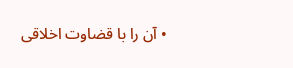• آن را با قضاوت اخلاقی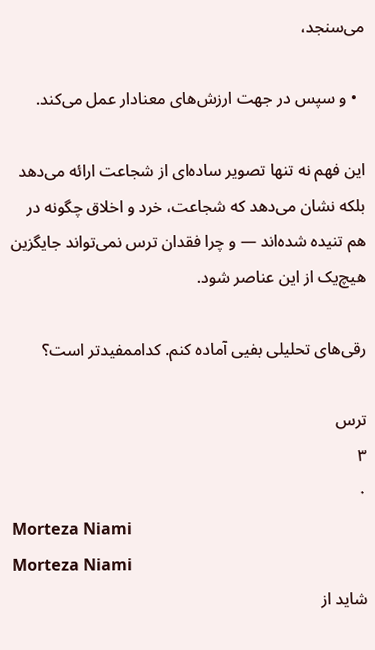می‌سنجد،

  • و سپس در جهت ارزش‌های معنادار عمل می‌کند.

این فهم نه تنها تصویر ساده‌ای از شجاعت ارائه می‌دهد بلکه نشان می‌دهد که شجاعت، خرد و اخلاق چگونه در هم تنیده شده‌اند — و چرا فقدان ترس نمی‌تواند جایگزین هیچ‌یک از این عناصر شود.

رقی‌های تحلیلی بفیی آماده کنم. کداممفیدتر است؟

ترس
۳
۰
Morteza Niami
Morteza Niami
شاید از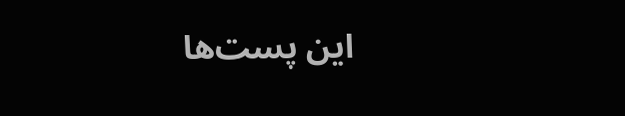این پست‌ها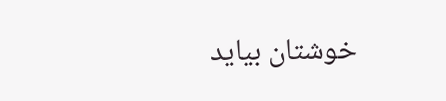خوشتان بیاید